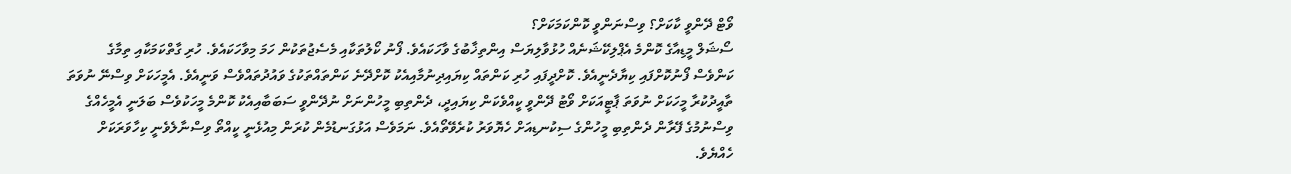ވޯޓް ދޭންވީ ކާކަށް؟ ވިސްނަންވީ ކޮންކަމަކަށް؟
ސޯޝަލް މީޑިއާގެ ކޮންމެ އެޕްލިކޭޝަނެއް ހުޅުވާލިޔަސް އިންތިޚާބުގެ ވާހަކައެވެ. ފޯނު ކޯލުތަކާއި މެސެޖުތަކުން ހަމަ މިވާހަކައެވެ. ހުރި ގާތްކަމަކާއި ތިމާގެ ކަންވެސް ފޯނުކޮށްފައި ކިޔާދެނީއެވެ. ކޮށްދީފައި ހުރި ކަންތައް ކިޔައިދިނުމާއިއެކު ކޮށްދޭނެ ކަންތައްތަކުގެ ވައުދުތައްވެސް ވަނީއެވެ. އެމީހަކަށް ވިސްނޭ ނުވަތަ ތާއީދުކުރާ މީހަކަށް ނުވަތަ ޕާޓީއަކަށް ވޯޓު ދޭންވީ ކީއްވެކަން ކިޔައިދީ، ދެންތިބި މީހުންނަށް ނުދޭންވީ ސަބަބާއިއެކު ކޮންމެ މީހަކުވެސް ބަލަނީ އެމީހެއްގެ ވިސްނުމުގެ ފޭރާން ދެންތިބި މީހުންގެ ސިކުނޑިއަށް ހެޔޮވަރު ކުރެވޭތޯއެވެ. ނަމަވެސް އަޅުގަނޑުމެން ކުރަން މިއުޅެނީ ކީއްތޯ ވިސްނާލެވެނީ ކިހާވަރަކަށް ހެއްޔެވެ.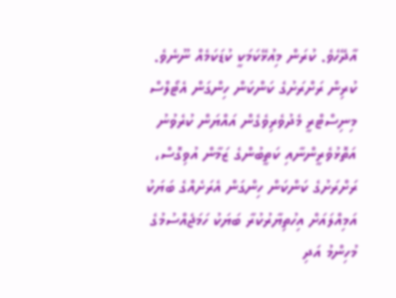އާދޭހެވެ. ކުރަން މިއުޅޭކަމަކީ ކުޑަކަމެއް ނޫނެވެ. ކުރިން ރަށްރަށުގެ ކަންކަން ހިންގަން އެޓޯލްސް މިނިސްޓްރީ މެދުވެރިވެގެން އައްޔަން ކުރެވުނު އަތޮޅުވެރީންނާއި ކަތީބުންގެ ޒަމާން އުވިގޮސް، ރަށްރަށުގެ ކަންކަން ހިންގަން އެރަށެއްގެ ބަޔަކު އަމިއްލައަށް އިހުތިޔާރުކުރާ ބަޔަކު ހަމަޖެއްސުމުގެ މުހިންމު އަދި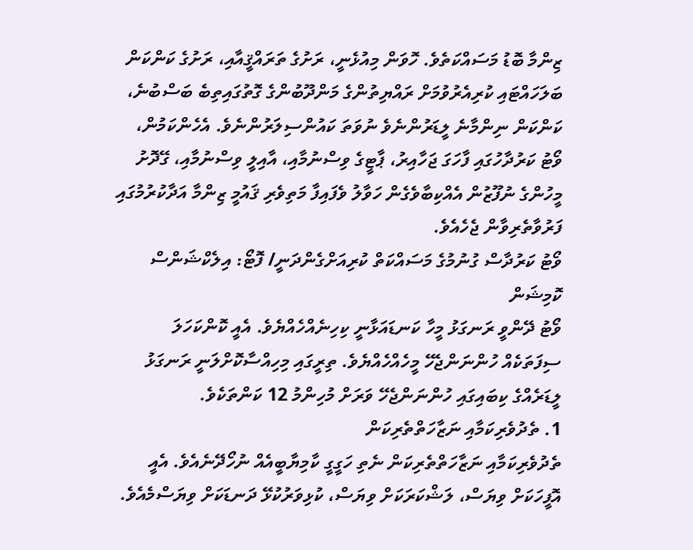ޒިންމާ ބޮޑު މަސައްކަތެވެ. ހޮވަން މިއުޅެނީ، ރަށުގެ ތަރައްޤީއާއި، ރަށުގެ ކަންކަން ބަލަހައްޓައި ކުރިއެރުވުމަށް ރައްޔިތުންގެ މަންދޫބުންގެ ގޮތުގައިތިބެ ބަސްބުނެ، ކަންކަން ނިންމާނެ ލީޑަރުންނެވެ ނުވަތަ ކައުންސިލަރުންނެވެ. އެހެންކަމުން، ވޯޓު ކަރުދާހުގައި ފާހަގަ ޖަހާއިރު، ޕާޓީގެ ވިސްނުމާއި، އާއިލީ ވިސްނުމާއި، ގޭދޮށު މީހުންގެ ނުފޫޒުން އެއްކިބާވެގެން ހަވާލު ވެފައިފާ މަތިވެރި ޤައުމީ ޒިންމާ އަދާކުރުމުގައި ފަރުވާތެރިވާން ޖެހެއެވެ.
ވޯޓު ކަރުދާސް ގުނުމުގެ މަސައްކަތް ކުރިއަށްގެންދަނީ/ ފޮޓޯ: އިލެކްޝަންސް ކޮމިޝަން
ވޯޓު ދޭންވީ ރަނގަޅު މީހާ ކަނޑައަޅާނީ ކިހިނެއްހެއްޔެވެ. އެއީ ކޮންކަހަލަ ސިފަތަކެއް ހުންނަންޖެހޭ މީހެއްހެއްޔެވެ. ތިރީގައި މިހިއްސާކޮށްލަނީ ރަނގަޅު ލީޑަރެއްގެ ކިބައިގައި ހުންނަންޖެހޭ ވަރަށް މުހިންމު 12 ކަންތަކެވެ.
1. ތެދުވެރިކަމާއި ނަޒާހަތްތެރިކަން
ތެދުވެރިކަމާއި ނަޒާހަތްތެރިކަން ނެތި ހަގީގީ ކާމިޔާބީއެއް ނުހޯދޭނެއެވެ. އެއީ އޮފީހަކަށް ވިޔަސް، ލަޝްކަރަކަށް ވިޔަސް، ކުޅިވަރުކުޅޭ ދަނޑަކަށް ވިޔަސްމެއެވެ.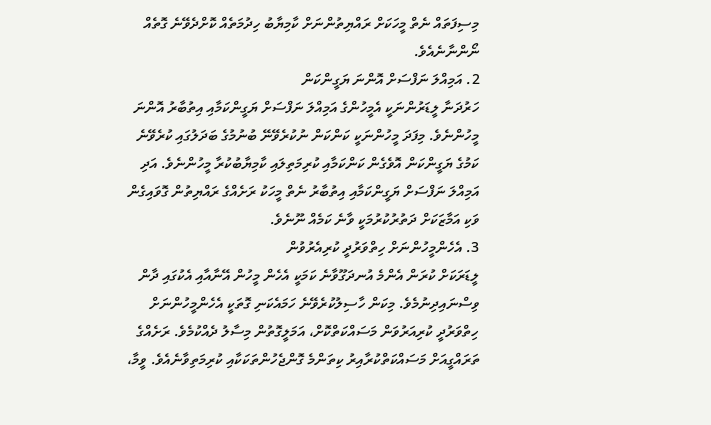މިސިފަތައް ނެތް މީހަކަށް ރައްޔިތުންނަށް ކާމިޔާބު ހިދުމަތެއް ކޮށްދެވޭނެ ގޮތެއް ނޯންނާނެއެވެ.
2. އަމިއްލަ ނަފްސަށް އޮންނަ ޔަގީންކަން
ހަރުދަނާ ލީޑަރުންނަކީ އެމީހުންގެ އަމިއްލަ ނަފްސަށް ޔަގީންކަމާއި އިތުބާރު އޮންނަ މީހުންނެވެ. މިފަދަ މީހުންނަކީ ކަންކަން ނުކުރެވޭނޭ ބުނުމުގެ ބަދަލުގައި ކުރެވޭނެ ކަމުގެ ޔަގީންކަން އޮވެގެން ކަންކަމާއި ކުރިމަތިލައި ކާމިޔާބުކުރާ މީހުންނެވެ. އަދި އަމިއްލަ ނަފްސަށް ޔަގީންކަމާއި އިތުބާރު ނެތް މީހަކު ރަށެއްގެ ރައްޔިތުން ގޮވައިގެން ވަކި އަމާޒަކަށް ދަތުރުކުރުމަކީ ވާނެ ކަމެއް ނޫނެވެ.
3. އެހެންމީހުންނަށް ހިތްވަރުދީ ކުރިއެރުވުން
ލީޑަރަކަށް ކުރަން އެންމެ އުނދަގޫވާނެ ކަމަކީ އެހެން މީހުން އޭނާއާއި އެކުގައި ދާން ވިސްނައިދިނުމެވެ. މިކަން ހާސިލުކުރެވޭނެ ހަމައެކަނި ގޮތަކީ އެހެންމީހުންނަށް ހިތްވަރުދީ ކުރިއަރުވަން މަސައްކަތްކޮށް، އަމަލީގޮތުން މިސާލު ދެއްކުމެވެ. ރަށެއްގެ ތަރައްގީއަށް މަސައްކަތްކުރާއިރު ކިތަންމެ ގޮންޖެހުންތަކަކާއި ކުރިމަތިވާނެއެވެ. ވީމާ،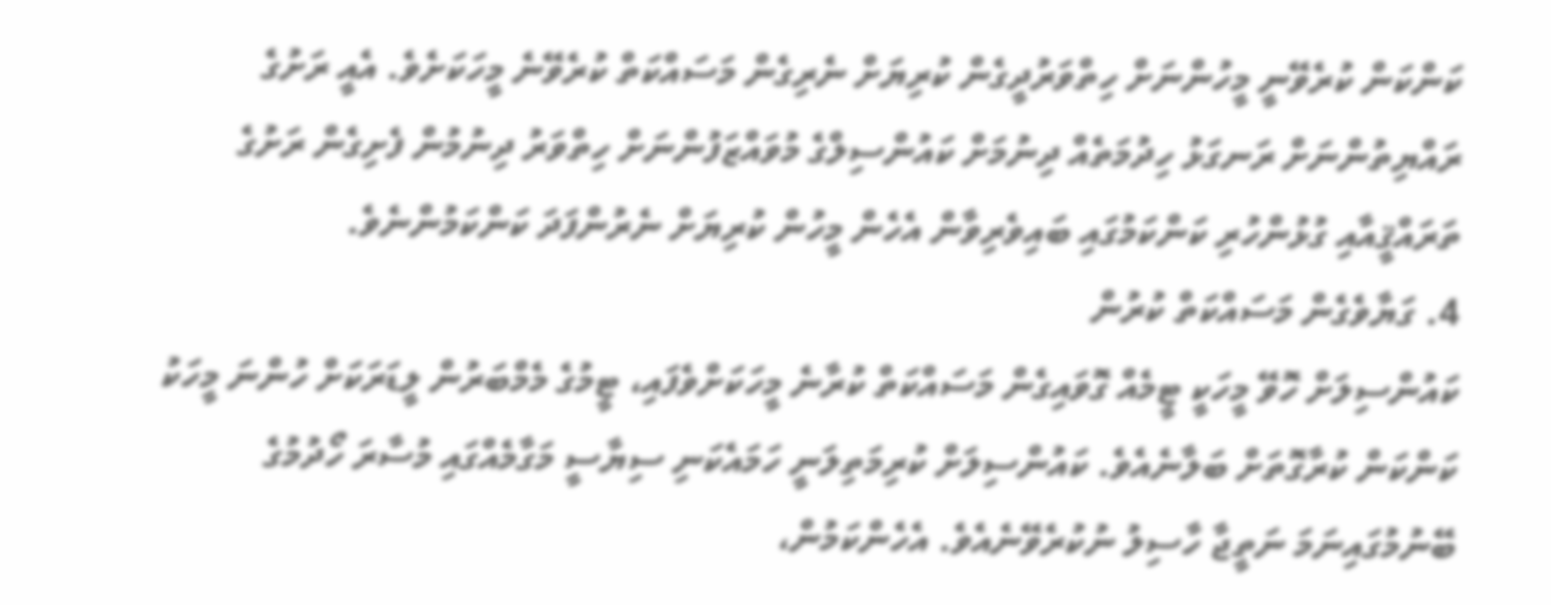ކަންކަން ކުރެވޭނީ މީހުންނަށް ހިތްވަރުދީގެން ކުރިޔަށް ނެރިގެން މަސައްކަތް ކުރެވޭނެ މީހަކަށެވެ. އެއީ ރަށުގެ ރައްޔިތުންނަށް ރަނގަޅު ހިދުމަތެއް ދިނުމަށް ކައުންސިލްގެ މުވައްޒަފުންނަށް ހިތްވަރު ދިނުމުން ފެށިގެން ރަށުގެ ތަރައްޤީއާއި ގުޅުންހުރި ކަންކަމުގައި ބައިވެރިވާން އެހެން މީހުން ކުރިޔަށް ނެރުންފަދަ ކަންކަމުންނެވެ.
4. ގަޔާވެގެން މަސައްކަތް ކުރުން
ކައުންސިލަށް ހޮވޭ މީހަކީ ޓީމެއް ގޮވައިގެން މަސައްކަތް ކުރާނެ މީހަކަށްވެފައި، ޓީމުގެ މެމްބަރުން ލީޑަރަކަށް ހުންނަ މީހަކު ކަންކަން ކުރާގޮތަށް ބަލާނެއެވެ. ކައުންސިލަށް ކުރިމަތިލަނީ ހަމައެކަނި ސިޔާސީ މަގާމެއްގައި މުސާރަ ހޯދުމުގެ ބޭނުމުގައިނަމަ ނަތީޖާ ހާސިލު ނުކުރެވޭނެއެވެ. އެހެންކަމުން،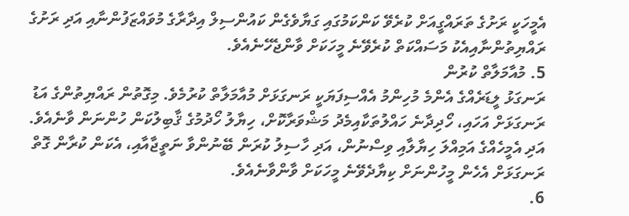އެމީހަކީ ރަށުގެ ތަރައްގީއަށް ކުރެވޭ ކަންކަމުގައި ގަޔާވެގެން ކައުންސިލް އިދާރާގެ މުވައްޒަފުންނާއި އަދި ރަށުގެ ރައްޔިތުންނާއިއެކު މަސައްކަތް ކުރެވޭނެ މީހަކަށް ވާންޖެހޭނެއެވެ.
5. މުއާމަލާތް ކުރުން
ރަނގަޅު ލީޑަރެއްގެ އެންމެ މުހިންމު އެއްސިފަޔަކީ ރަނގަޅަށް މުއާމަލާތް ކުރުމެވެ. މިގޮތުން ރައްޔިތުންގެ އަޑު ރަނގަޅަށް އަހައި، ހޯދިދާނެ ހައްލުތަކާއިމެދު މަޝްވަރާކޮށް، ހިޔާލު ހޯދުމުގެ ޤާބިލުކަން ހުންނަން ވާނެއެވެ. އަދި އެމީހެއްގެ އަމިއްލަ ހިޔާލާއި ވިސްނުން، އަދި ހާސިލު ކުރަން ބޭނުންވާ ނަތީޖާއާއި، އެކަން ކުރާން ގޮތް ރަނގަޅަށް އެހެން މީހުންނަށް ކިޔާދެވޭނެ މީހަކަށް ވާންވާނެއެވެ.
6.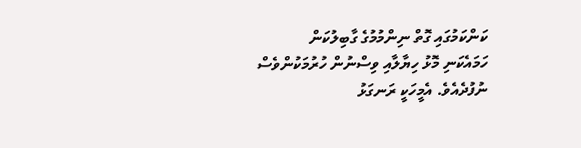ކަންކަމުގައި ގޮތް ނިންމުމުގެ ގާބިލުކަން
ހަމައެކަނި މޮޅު ހިޔާލާއި ވިސްނުން ހުރުމަކުންވެސް ނުފުދެއެވެ. އެމީހަކީ ރަނގަޅު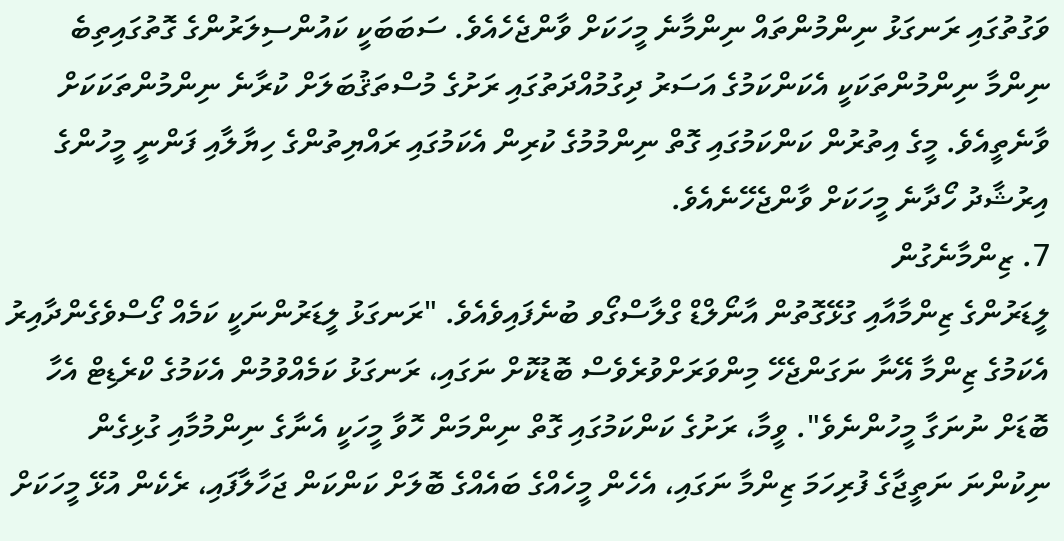ވަގުތުގައި ރަނގަޅު ނިންމުންތައް ނިންމާނެ މީހަކަށް ވާންޖެހެއެވެ. ސަބަބަކީ ކައުންސިލަރުންގެ ގޮތުގައިތިބެ ނިންމާ ނިންމުންތަކަކީ އެކަންކަމުގެ އަސަރު ދިގުމުއްދަތުގައި ރަށުގެ މުސްތަޤުބަލަށް ކުރާނެ ނިންމުންތަކަކަށް ވާނެތީއެވެ. މީގެ އިތުރުން ކަންކަމުގައި ގޮތް ނިންމުމުގެ ކުރިން އެކަމުގައި ރައްޔިތުންގެ ހިޔާލާއި ފަންނީ މީހުންގެ އިރުޝާދު ހޯދާނެ މީހަކަށް ވާންޖެހޭނެއެވެ.
7. ޒިންމާނެގުން
ލީޑަރުންގެ ޒިންމާއާއި ގުޅޭގޮތުން އާނޯލްޑް ގްލާސްގޯވ ބުނެފައިވެއެވެ. "ރަނގަޅު ލީޑަރުންނަކީ ކަމެއް ގޯސްވެގެންދާއިރު އެކަމުގެ ޒިންމާ އޭނާ ނަގަންޖެހޭ މިންވަރަށްވުރެވެސް ބޮޑުކޮށް ނަގައި، ރަނގަޅު ކަމެއްވުމުން އެކަމުގެ ކްރެޑިޓް އެހާ ބޮޑަށް ނުނަގާ މީހުންނެވެ". ވީމާ، ރަށުގެ ކަންކަމުގައި ގޮތް ނިންމަން ހޮވާ މީހަކީ އެނާގެ ނިންމުމާއި ގުޅިގެން ނިކުންނަ ނަތީޖާގެ ފުރިހަމަ ޒިންމާ ނަގައި، އެހެން މީހެއްގެ ބައެއްގެ ބޮލަށް ކަންކަން ޖަހާލާފައި، ރެކެން އުޅޭ މީހަކަށް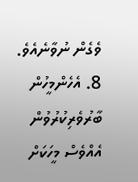ވެގެން ނުވާނެއެވެ.
8. އެހެންމީހުން ބާރުވެރިކުރުވުން
އެއްވެސް މީހަކަށް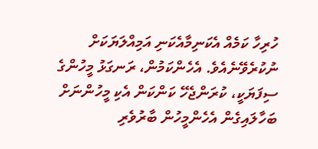ހުރިހާ ކަމެއް އެކަނިމާއެކަނި އަމިއްލަޔަކަށް ނުކުރެވޭނެއެވެ. އެހެންކަމުން، ރަނގަޅު މީހުންގެ ސިފަޔަކީ، ކުރަންޖެހޭ ކަންކަން އެކި މީހުންނަށް ބަހާލައިގެން އެހެންމީހުން ބާރުވެރި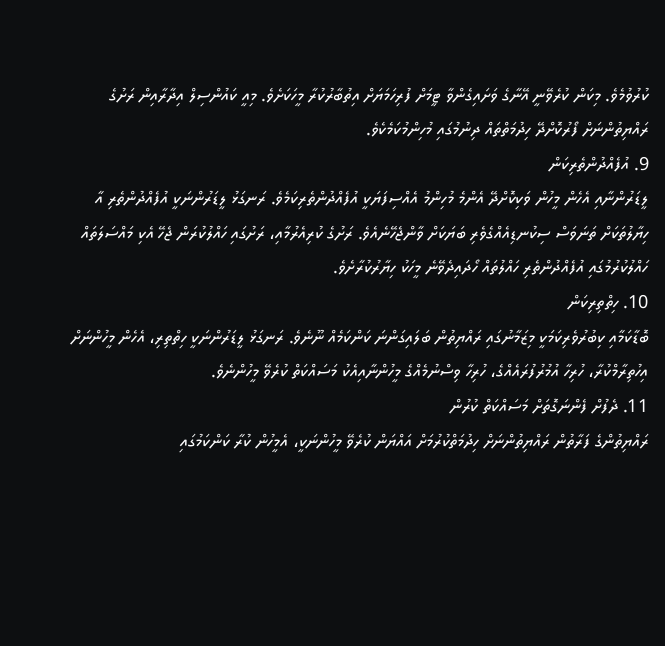ކުރުވުމެވެ. މިކަން ކުރެވޭނީ އޭނާގެ ވަށައިގެންވާ ޓީމަށް ފުރިހަމަޔަށް އިތުބާރުކުރާ މީހަކަށެވެ. މިއީ ކައުންސިލް އިދާރާއިން ރަށުގެ ރައްޔިތުންނަށް ފޯރުކޮށްދޭ ހިދުމަތްތައް ދިނުމުގައި މުހިންމުކަމެކެވެ.
9. އުފެއްދުންތެރިކަން
ލީޑަރުންނާއި އެހެން މީހުން ވަކިކޮށްދޭ އެންމެ މުހިންމު އެއްސިފަޔަކީ އުފެއްދުންތެރިކަމެވެ. ރަނގަޅު ލީޑަރުންނަކީ އުފެއްދުންތެރި އާ ހިޔާލުތަކަށް ތަނަވަސް ސިކުނޑިއެއްގެވެރި ބަޔަކަށް ވާންޖެހޭނެއެވެ. ރަށުގެ ކުރިއެރުމާއި، ރަށުގައި ހައްލުކުރަން ޖެހޭ އެކި މައްސަލަތައް ހައްލުކުރުމުގައި އުފެއްދުންތެރި ހައްލުތައް ހޯދައިދެވޭނެ މީހަކު ހިޔާރުކުރާށެވެ.
10. ހިތްތިރިކަން
ބޮޑާކަމާއި ކިބުރުވެރިކަމަކީ މިޒަމާނުގައި ރައްޔިތުން ބަލައިގަންނަ ކަންކަމެއް ނޫނެވެ. ރަނގަޅު ލީޑަރުންނަކީ ހިތްތިރި، އެހެން މީހުންނަށް އިހުތިރާމްކުރާ، ހުރިހާ އުމުރުފުރައެއްގެ، ހުރިހާ ވިސްނުމެއްގެ މީހުންނާއިއެކު މަސައްކަތް ކުރެވޭ މީހުންނެވެ.
11. ދެފުށް ފެންނަގޮތަށް މަސައްކަތް ކުރުން
ރައްޔިތުންގެ ފަރާތުން ރައްޔިތުންނަށް ހިދުމަތްކުރުމަށް އައްޔަން ކުރެވޭ މީހުންނަކީ، އެމީހުން ކުރާ ކަންކަމުގައި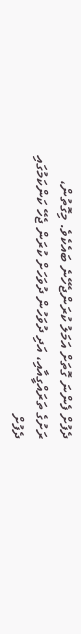ދެފުށް ފެންނަ ގޮތަށް އަމަލު ކުރަންޖެހޭނެ ބައެކެވެ. މިގޮތުން، ރަށުގެ ތަރައްގީއާއި، އަދި ދުވަހުން ދުވަހަށް ކުރަން ޖެހޭ ކަންކަމުގައި ދެފުށް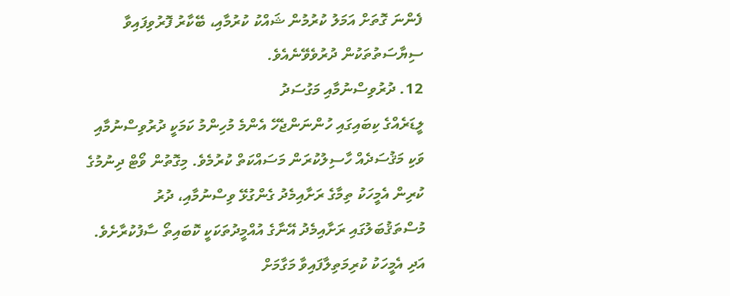ފެންނަ ގޮތަށް އަމަލު ކުރުމުން ޝައްކު ކުރުމާއި، ބޭކާރު ފޮރުވިފައިވާ ސިޔާސަތުތަކުން ދުރުވެވޭނެއެވެ.
12. ދުރުވިސްނުމާއި މަގުސަދު
ލީޑަރެއްގެ ކިބައިގައި ހުންނަންޖެހޭ އެންމެ މުހިންމު ކަމަކީ ދުރުވިސްނުމާއި ވަކި މަޤުސަދެއް ހާސިލުކުރަން މަސައްކަތް ކުރުމެވެ. މިގޮތުން ވޯޓް ދިނުމުގެ ކުރިން އެމީހަކު ތިމާގެ ރަށާއިމެދު ގެންގުޅޭ ވިސްނުމާއި، ދުރު މުސްތަޤުބަލުގައި ރަށާއިމެދު އޭނާގެ އުއްމީދުތަކަކީ ކޮބައިތޯ ސާފުކުރާށެވެ. އަދި އެމީހަކު ކުރިމަތިލާފައިވާ މަގާމަށް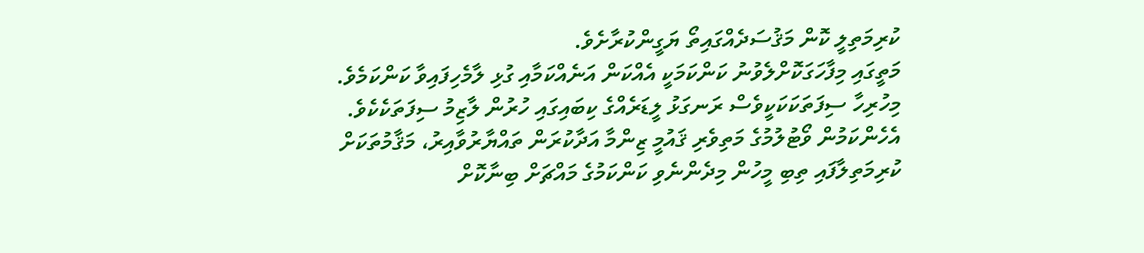ކުރިމަތިލީ ކޮން މަޤުސަދެއްގައިތޯ ޔަގީންކުރާށެވެ.
މަތީގައި މިފާހަގަކޮށްލެވުނު ކަންކަމަކީ އެއްކަން އަނެއްކަމާއި ގުޅި ލާމެހިފައިވާ ކަންކަމެވެ. މިހުރިހާ ސިފަތަކަކަކީވެސް ރަނގަޅު ލީޑަރެއްގެ ކިބައިގައި ހުރުން ލާޒިމު ސިފަތަކެކެވެ. އެހެންކަމުން ވޯޓުލުމުގެ މަތިވެރި ޤައުމީ ޒިންމާ އަދާކުރަން ތައްޔާރުވާއިރު، މަޤާމުތަކަށް ކުރިމަތިލާފައި ތިބި މީހުން މިދެންނެވި ކަންކަމުގެ މައްޗަށް ބިނާކޮށް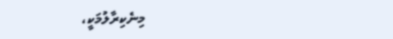މިނެކިރާލުމަކީ،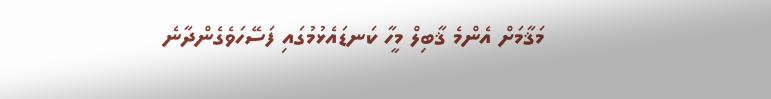މަޤާމަށް އެންމެ ޤާބިލް މީހާ ކަނޑައެޅުމުގައި ފަސޭހަވެގެންދާނެ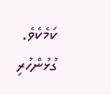ކަމެކެވެ.
ގުޅުންހުރި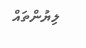ލިޔުންތައް